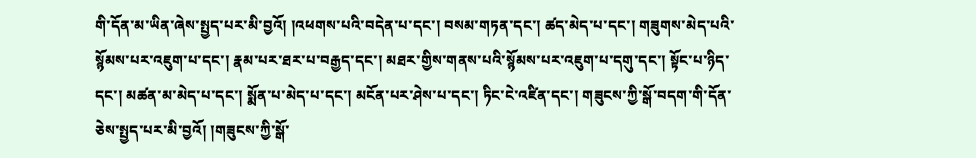གི་དོན་མ་ཡིན་ཞེས་སྤྱད་པར་མི་བྱའོ། །འཕགས་པའི་བདེན་པ་དང་། བསམ་གཏན་དང་། ཚད་མེད་པ་དང་། གཟུགས་མེད་པའི་སྙོམས་པར་འཇུག་པ་དང་། རྣམ་པར་ཐར་པ་བརྒྱད་དང་། མཐར་གྱིས་གནས་པའི་སྙོམས་པར་འཇུག་པ་དགུ་དང་། སྟོང་པ་ཉིད་དང་། མཚན་མ་མེད་པ་དང་། སྨོན་པ་མེད་པ་དང་། མངོན་པར་ཤེས་པ་དང་། ཏིང་ངེ་འཛིན་དང་། གཟུངས་ཀྱི་སྒོ་བདག་གི་དོན་ཅེས་སྤྱད་པར་མི་བྱའོ། །གཟུངས་ཀྱི་སྒོ་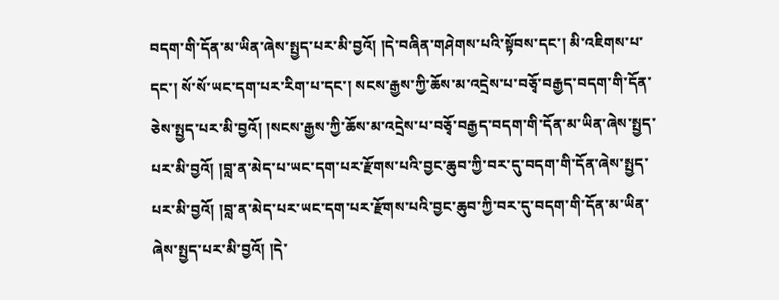བདག་གི་དོན་མ་ཡིན་ཞེས་སྤྱད་པར་མི་བྱའོ། །དེ་བཞིན་གཤེགས་པའི་སྟོབས་དང་། མི་འཇིགས་པ་དང་། སོ་སོ་ཡང་དག་པར་རིག་པ་དང་། སངས་རྒྱས་ཀྱི་ཆོས་མ་འདྲེས་པ་བཅྭོ་བརྒྱད་བདག་གི་དོན་ཅེས་སྤྱད་པར་མི་བྱའོ། །སངས་རྒྱས་ཀྱི་ཆོས་མ་འདྲེས་པ་བཅྭོ་བརྒྱད་བདག་གི་དོན་མ་ཡིན་ཞེས་སྤྱད་པར་མི་བྱའོ། །བླ་ན་མེད་པ་ཡང་དག་པར་རྫོགས་པའི་བྱང་ཆུབ་ཀྱི་བར་དུ་བདག་གི་དོན་ཞེས་སྤྱད་པར་མི་བྱའོ། །བླ་ན་མེད་པར་ཡང་དག་པར་རྫོགས་པའི་བྱང་ཆུབ་ཀྱི་བར་དུ་བདག་གི་དོན་མ་ཡིན་ཞེས་སྤྱད་པར་མི་བྱའོ། །དེ་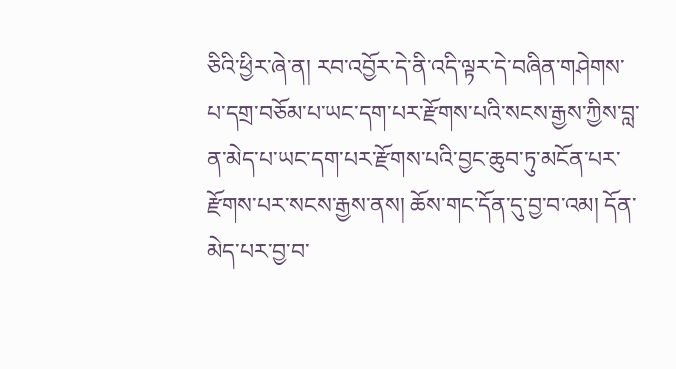ཅིའི་ཕྱིར་ཞེ་ན། རབ་འབྱོར་དེ་ནི་འདི་ལྟར་དེ་བཞིན་གཤེགས་པ་དགྲ་བཅོམ་པ་ཡང་དག་པར་རྫོགས་པའི་སངས་རྒྱས་ཀྱིས་བླ་ན་མེད་པ་ཡང་དག་པར་རྫོགས་པའི་བྱང་ཆུབ་ཏུ་མངོན་པར་རྫོགས་པར་སངས་རྒྱས་ནས། ཆོས་གང་དོན་དུ་བྱ་བ་འམ། དོན་མེད་པར་བྱ་བ་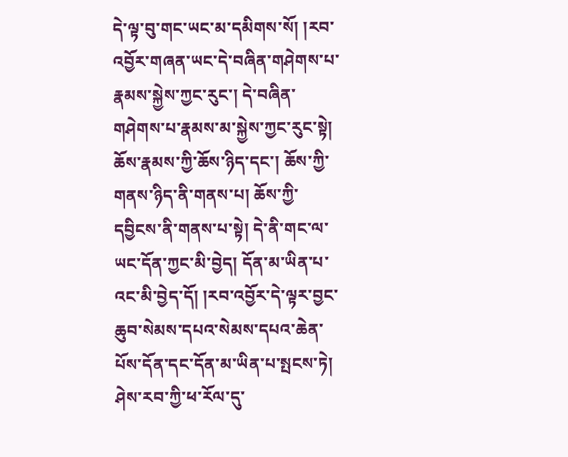དེ་ལྟ་བུ་གང་ཡང་མ་དམིགས་སོ། །རབ་འབྱོར་གཞན་ཡང་དེ་བཞིན་གཤེགས་པ་རྣམས་སྐྱེས་ཀྱང་རུང་། དེ་བཞིན་གཤེགས་པ་རྣམས་མ་སྐྱེས་ཀྱང་རུང་སྟེ། ཆོས་རྣམས་ཀྱི་ཆོས་ཉིད་དང་། ཆོས་ཀྱི་གནས་ཉིད་ནི་གནས་པ། ཆོས་ཀྱི་དབྱིངས་ནི་གནས་པ་སྟེ། དེ་ནི་གང་ལ་ཡང་དོན་ཀྱང་མི་བྱེད། དོན་མ་ཡིན་པ་འང་མི་བྱེད་དོ། །རབ་འབྱོར་དེ་ལྟར་བྱང་ཆུབ་སེམས་དཔའ་སེམས་དཔའ་ཆེན་པོས་དོན་དང་དོན་མ་ཡིན་པ་སྤངས་ཏེ། ཤེས་རབ་ཀྱི་ཕ་རོལ་དུ་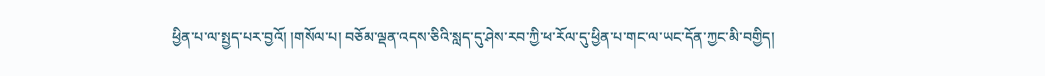ཕྱིན་པ་ལ་སྤྱད་པར་བྱའོ། །གསོལ་པ། བཅོམ་ལྡན་འདས་ཅིའི་སླད་དུ་ཤེས་རབ་ཀྱི་ཕ་རོལ་དུ་ཕྱིན་པ་གང་ལ་ཡང་དོན་ཀྱང་མི་བགྱིད།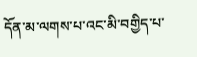དོན་མ་ལགས་པ་འང་མི་བགྱིད་པ་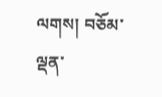ལགས། བཅོམ་ལྡན་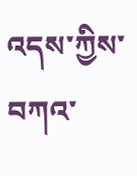འདས་ཀྱིས་བཀའ་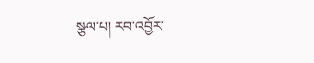སྩལ་པ། རབ་འབྱོར་